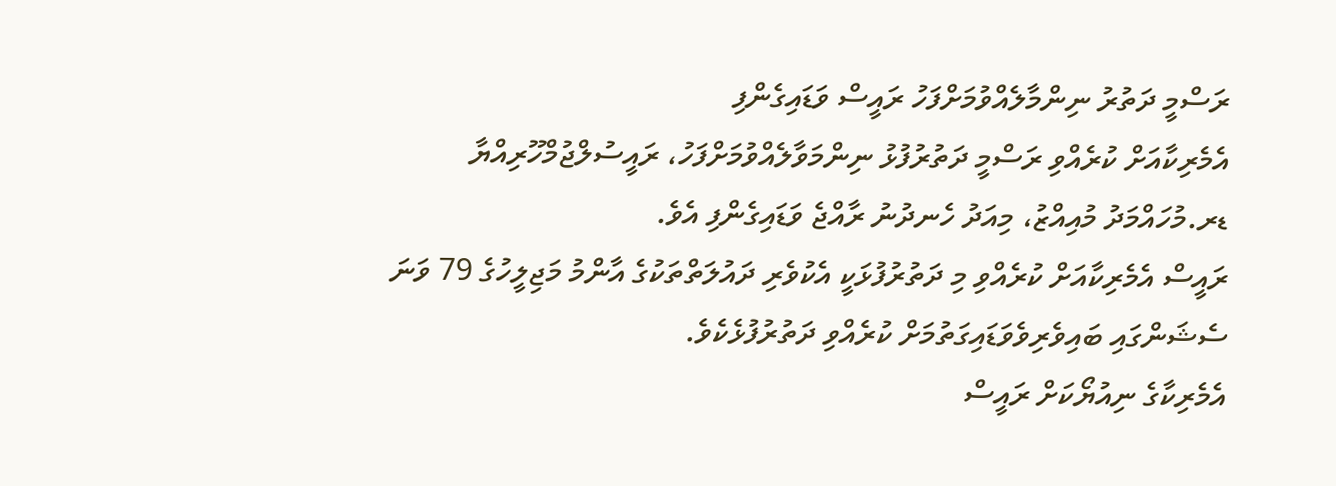ރަސްމީ ދަތުރު ނިންމާލެއްވުމަށްފަހު ރައީސް ވަޑައިގެންފި
އެމެރިކާއަށް ކުރެއްވި ރަސްމީ ދަތުރުފުޅު ނިންމަވާލެއްވުމަށްފަހު، ރައީސުލްޖުމްހޫރިއްޔާ ޑރ.މުހައްމަދު މުއިއްޒު، މިއަދު ހެނދުނު ރާއްޖެ ވަޑައިގެންފި އެވެ.
ރައީސް އެމެރިކާއަށް ކުރެއްވި މި ދަތުރުފުޅަކީ އެކުވެރި ދައުލަތްތަކުގެ އާންމު މަޖިލީހުގެ 79 ވަނަ ސެޝަންގައި ބައިވެރިވެވަޑައިގަތުމަށް ކުރެއްވި ދަތުރުފުޅެކެވެ.
އެމެރިކާގެ ނިއުޔޯކަށް ރައީސް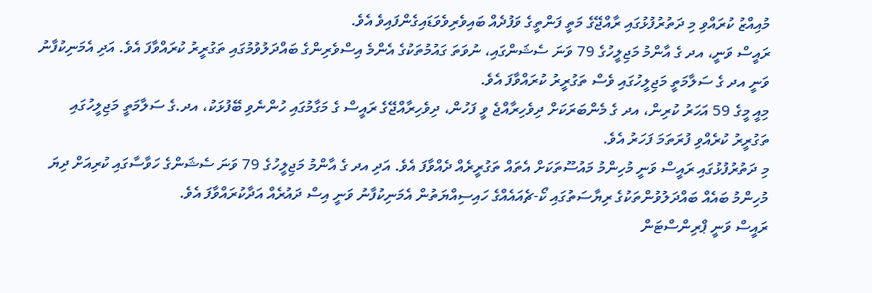މުއިއްޒު ކުރައްވި މި ދަތުރުފުޅުގައި ރާއްޖޭގެ މަތީ ފަންތީގެ ވަފުދެއް ބައިވެރިވެވަޑައިގެންފައިވެ އެވެ.
ރައީސް ވަނީ، އދ ގެ އާންމު މަޖިލީހުގެ 79 ވަނަ ސެޝަންގައި، ނުވަތަ ގައުމުތަކުގެ އެންމެ އިސްވެރިންގެ ބައްދަލުވުމުގައި ތަގުރީރު ކުރައްވާފަ އެވެ. އަދި އެމަނިކުފާނު ވަނީ އދ ގެ ސަލާމަތީ މަޖިލީހުގައި ވެސް ތަގުރީރު ކުރައްވާފަ އެވެ.
މިއީ މީގެ 59 އަހަރު ކުރިން، އދ ގެ މެންބަރަކަށް ދިވެހިރާއްޖެ ވީ ފަހުން، ދިވެހިރާއްޖޭގެ ރައީސް ގެ މަގާމުގައި ހުންނެވި ބޭފުޅަކު، އދ.ގެ ސަލާމަތީ މަޖިލީހުގައި ތަގުރީރު ކުރެއްވި ފުރަތަމަ ފަހަރު އެވެ.
މި ދަތުރުފުޅުގައި ރައީސް ވަނީ މުހިންމު މައުސޫތަކަށް އެތައް ތަގުރީރެއް ދެއްވާފަ އެވެ. އަދި އދ ގެ އާންމު މަޖިލީހުގެ 79 ވަނަ ސެޝަންގެ ހަވާސާގައި ކުރިއަށް ދިޔަ މުހިންމު ބައެއް ބައްދަލުވުންތަކުގެ ރިޔާސަތުގައި ކޯ-ޗެއައެއްގެ ހައިސިއްޔަތުން އެމަނިކުފާނު ވަނީ އިސް ދައުރެއް އަދާކުރައްވާފަ އެވެ.
ރައީސް ވަނީ ޕްރިންސްޓަން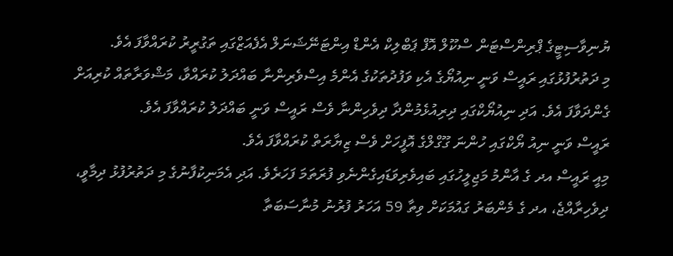ޔުނިވާސިޓީގެ ޕްރިންސްޓަން ސްކޫލް އޮފް ޕަބްލިކް އެންޑް އިންޓަނޭޝަނަލް އެފެއަޒްގައި ތަގުރީރު ކުރައްވާފަ އެވެ.
މި ދަތުރުފުޅުގައި ރައީސް ވަނީ ނިއުޔޯގެ އެކި ވަފުދުތަކުގެ އެންމެ އިސްވެރިންނާ ބައްދަލު ކުރައްވާ، މަޝްވަރާތައް ކުރިއަށް ގެންދަވާފަ އެވެ. އަދި ނިއުޔޯކްގައި ދިރިއުޅެމުންދާ ދިވެހިންނާ ވެސް ރައީސް ވަނީ ބައްދަލު ކުރައްވާފަ އެވެ.
ރައީސް ވަނީ ނިއު ޔޯކްގައި ހުންނަ ގޫގްލްގެ އޮފީހަށް ވެސް ޒިޔާރަތް ކުރައްވާފަ އެވެ.
މިއީ ރައީސް އދ ގެ އާންމު މަޖިލީހުގައި ބައިވެރިވަޑައިގެންނެވި ފުރަތަމަ ފަހަރެވެ. އަދި އެމަނިކުފާނުގެ މި ދަތުރުފުޅު ދިމާވީ، ދިވެހިރާއްޖެ، އދ ގެ މެންބަރު ގައުމަކަށް ވިތާ 59 އަހަރު ފުރުނު މުނާސަބަތާ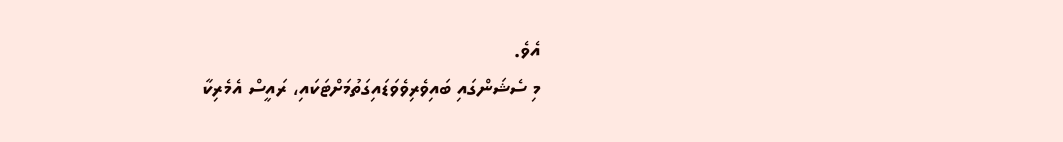އެވެ.
މި ސެޝަންގައި ބައިވެރިވެވަޑައިގަތުމަށްޓަކައި، ރައީސް އެމެރިކާ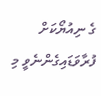ގެ ނިއުޔޯކަށް ފުރާވަޑައިގެންނެވީ މި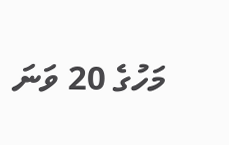މަހުގެ 20 ވަނަ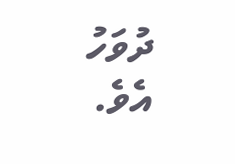ދުވަހު އެވެ.